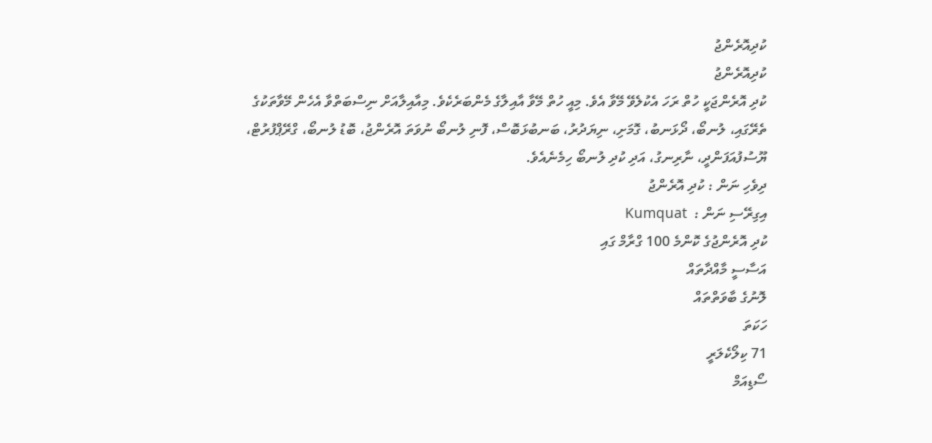ކުދިއޮރެންޖު
ކުދިއޮރެންޖު
ކުދި އޮރެންޖަކީ ހުތް ރަހަ އެކުލެވޭ މޭވާ އެވެ. މިއީ ހުތް މޭވާ އާއިލާގެ މެންބަރެކެވެ. މިއާއިލާއަށް ނިސްބަތްވާ އެހެން މޭވާތަކުގެ ތެރޭގައި، ލުނބޯ، ދޯޅަނބު، ގޮމަށި، ނިޔަދުރު، ބަނބުޅަބޮސް، ފޮނި ލުނބޯ ނުވަތަ އޮރެންޖު، ބޮޑު ލުނބޯ، ގްރޭޕްފުރުޓް، ޔޫސުފުއަފަންދީ، ނާރިނގު، އަދި ކުދި ލުނބޯ ހިމެނެއެވެ.
ދިވެހި ނަން : ކުދި އޮރެންޖު
އިގިރޭސި ނަން :  Kumquat
ކުދި އޮރެންޖުގެ ކޮންމެ 100 ގްރާމް ގައި
އަސާސީ މާއްދާތައް
ލޮނުގެ ބާވަތްތައް
ހަކަތަ
71 ކިލޯކެލަރީ
ސޯޑިއަމް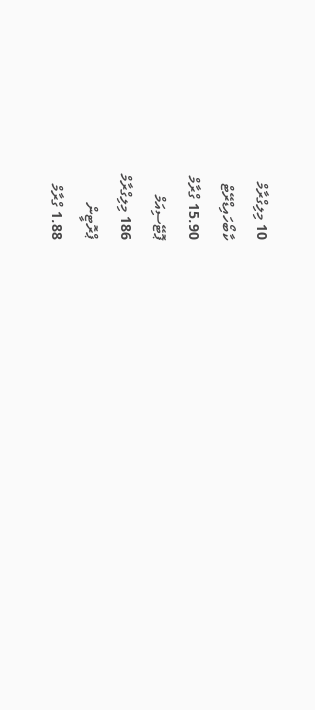10 މިލިގްރާމް
ކާބޯހައިޑްރޭޓް
15.90 ގްރާމް
ޕޮޓޭސިއަމް
186 މިލިގްރާމް
ޕްރޮޓީން
1.88 ގްރާމް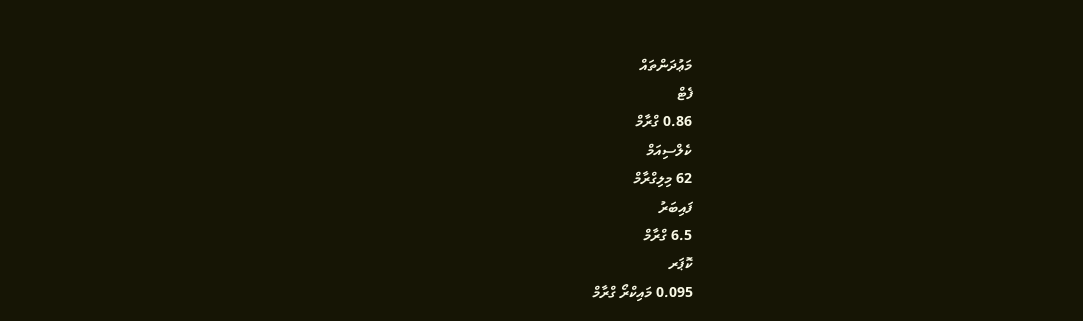މަޢުދަންތައް
ފެޓް
0.86 ގްރާމް
ކެލްސިއަމް
62 މިލިގްރާމް
ފައިބަރު
6.5 ގްރާމް
ކޮޕަރ
0.095 މައިކްރޯ ގްރާމް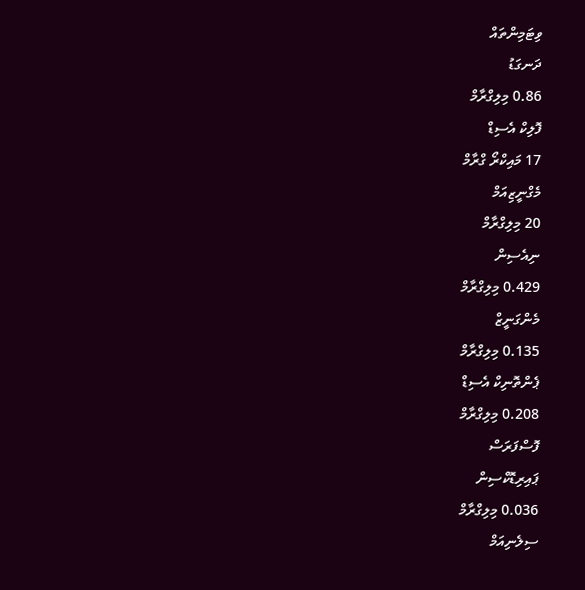ވިޓަމިންތައް
ދަނގަޑު
0.86 މިލިގްރާމް
ފޮލިކް އެސިޑް
17 މައިކްރޯ ގްރާމް
މެގްނީޒިއަމް
20 މިލިގްރާމް
ނިއެސިން
0.429 މިލިގްރާމް
މެންގަނީޒް
0.135 މިލިގްރާމް
ޕެންތޮނިކް އެސިޑް
0.208 މިލިގްރާމް
ފޮސްފަރަސް
ޕައިރިޑޮކްސިން
0.036 މިލިގްރާމް
ސިލެނިއަމް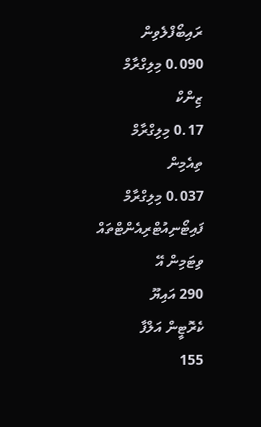ރައިބޯފްލެވިން
0.090 މިލިގްރާމް
ޒިންކް
0.17 މިލިގްރާމް
ތިއެމިން
0.037 މިލިގްރާމް
ފައިޓޯނިއުޓްރިއެންޓްތައް
ވިޓަމިން އޭ
290 އައިޔޫ
ކެރޮޓީން އަލްފާ
155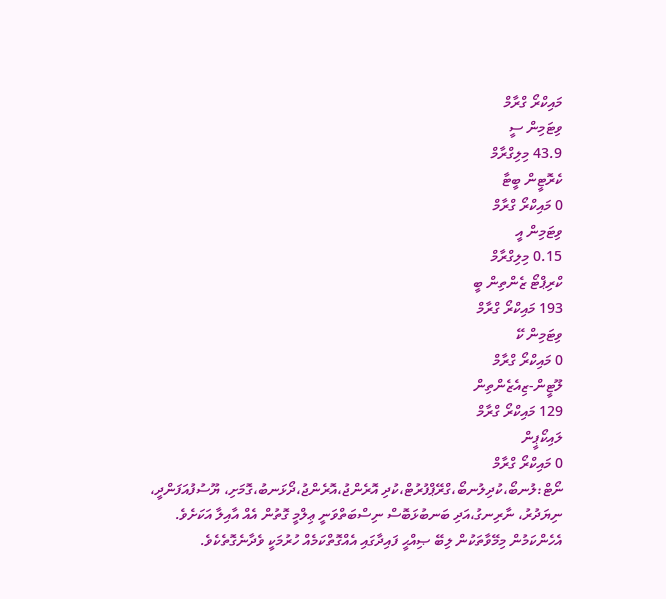މައިކްރޯ ގްރާމް
ވިޓަމިން ސީ
43.9 މިލިގްރާމް
ކެރޮޓީން ބީޓާ
0 މައިކްރޯ ގްރާމް
ވިޓަމިން އީ
0.15 މިލިގްރާމް
ކްރިޕްޓޯ ޒެންތިން ބީ
193 މައިކްރޯ ގްރާމް
ވިޓަމިން ކޭ
0 މައިކްރޯ ގްރާމް
ލޫޓީން-ޒިއެޒެންތިން
129 މައިކްރޯ ގްރާމް
ލައިކޯޕީން
0 މައިކްރޯ ގްރާމް
ނޯޓް:ލުނބޯ،ކުދިލުނބޯ،ގްރޭޕްފުރުޓް،ކުދި އޮރެންޖު،އޮރެންޖު،ދޯޅަނބު،ގޮމަށި، ޔޫސުފުއަފަންދީ، ނިޔަދުރު، ނާރިނގު،އަދި ބަނބުޅަބޮސް ނިސްބަތްވަނީ ޢިލްމީ ގޮތުން އެއް އާއިލާ އަކަށެވެ. އެހެންކަމުން މިމޭވާތަކުން ލިބޭ ޞިއްޙީ ފައިދާގައި އެއްގޮތްކަމެއް ހުރުމަކީ ވެދާނެގޮތެކެވެ.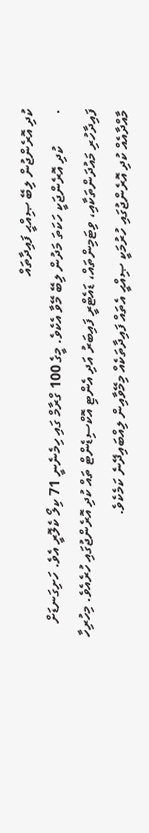ކުދި އޮރެންޖުން ލިބޭ ޞިއްޙީ ފައިދާތައް
·         ކުދި އޮރެންޖަކީ ހަކަތަ މަދުން ލިބޭ މޭވާ އެކެވެ. މީގެ 100 ގްރާމް ގައި ހިމެނެނީ 71 ކިލޯ ކެލޮރީ އެވެ. ހަށިގަނޑަށް ފައިދާހުރި މައުދަންތަކާއި، ވިޓަމިންތައް، ޑައެޓްރީ ފައިބަރު އަދި އެންޓި އޮކްސިޑެންޓް ތައް ކުދި އޮރެންޖުގައި ހުރެއެވެ. މިހުރިހާ މާއްދާއެއް ކުދި އޮރެންޖުގައި ހުރުމަކީ ޞިއްޙީ އެތައް ފައިދާތަކެއް މިމޭވާއިން ލިއްބައިދޭނެ ކަމެކެވެ.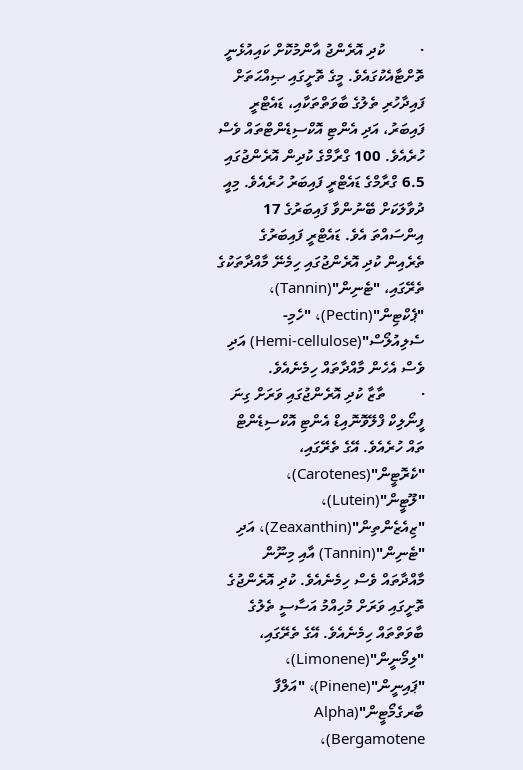·         ކުދި އޮރެންޖު އާންމުކޮށް ކައިއުޅެނީ ތޮށްޓާއެކުގައެވެ. މީގެ ތޮށީގައި ޞިއްޙަތަށް ފައިދާހުރި ތެލުގެ ބާވަތްތަކާއި، ޑައެޓްރީ ފައިބަރު، އަދި އެންޓި އޮކްސިޑެންޓްތައް ވެސް ހުރެއެވެ. 100 ގްރާމްގެ ކުދިން އޮރެންޖުގައި 6.5 ގްރާމްގެ ޑައެޓްރީ ފައިބަރު ހުރެއެވެ. މިއީ ދުވާލަކަށް ބޭނުންވާ ފައިބަރުގެ 17 އިންސައްތަ އެވެ. ޑައެޓްރީ ފައިބަރުގެ ތެރެއިން ކުދި އޮރެންޖުގައި ހިމެނޭ މާއްދާތަކުގެ ތެރޭގައި، "ޓެނިން"(Tannin)، "ޕެކްޓިން"(Pectin)، "ހެމި-ސެލިއުލޯސް"(Hemi-cellulose) އަދި ވެސް އެހެން މާއްދާތައް ހިމެނެއެވެ.
·         ތާޒާ ކުދި އޮރެންޖުގައި ވަރަށް ގިނަ ފީނޯލިކް ފްލޭވޮނޮއިޑް އެންޓި އޮކްސިޑެންޓް ތައް ހުރެއެވެ. އޭގެ ތެރޭގައި، "ކެރޮޓީން"(Carotenes)، "ލޫޓީން"(Lutein)، "ޒިއެޒެންތިން"(Zeaxanthin)، އަދި "ޓެނިން"(Tannin) އާއި މިނޫން މާއްދާތައް ވެސް ހިމެނެއެވެ. ކުދި އޮރެންޖުގެ ތޮށީގައި ވަރަށް މުހިއްމު އަސާސީ ތެލުގެ ބާވަތްތައް ހިމެނެއެވެ. އޭގެ ތެރޭގައި، "ލިމޯނީން"(Limonene)، "ޕައިނީން"(Pinene)، "އަލްފާ ބާރގެމޯޓީން"(Alpha Bergamotene)،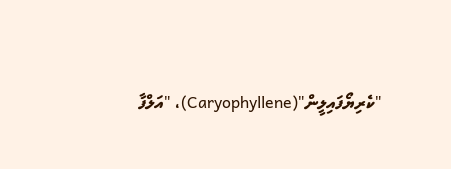"ކެރިޔޯފައިލީން"(Caryophyllene)، "އަލްފާ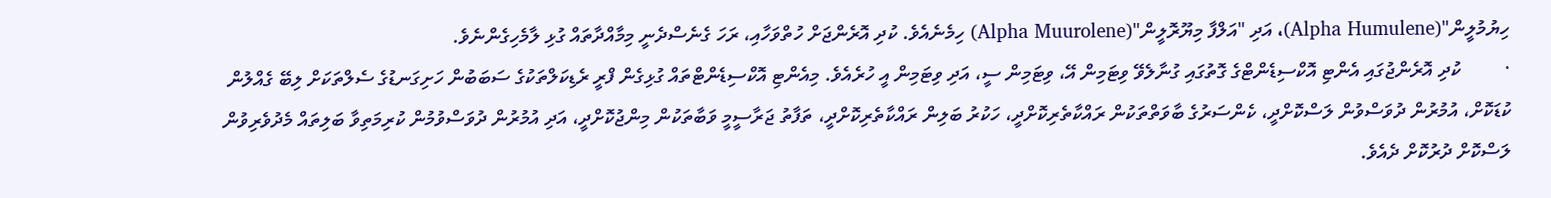ހިޔުމުލީން"(Alpha Humulene)، އަދި "އަލްފާ މިޔޫރޮލީން"(Alpha Muurolene) ހިމެނެއެވެ. ކުދި އޮރެންޖަށް ހުތްވަހާއި، ރަހަ ގެނެސްދެނީ މިމާއްދާތައް ގުޅި ލާމެހިގެންނެވެ.
·         ކުދި އޮރެންޖުގައި އެންޓި އޮކްސިޑެންޓްގެ ގޮތުގައި ގުނާލެވޭ ވިޓަމިން އޭ، ވިޓަމިން ސީ، އަދި ވިޓަމިން އީ ހުރެއެވެ. މިއެންޓި އޮކްސިޑެންޓްތައް ގުޅިގެން ފްރީ ރެޑިކަލްތަކުގެ ސަބަބުން ހަށިގަނޑުގެ ސެލްތަކަށް ލިބޭ ގެއްލުން ކުޑަކޮށް، އުމުރުން ދުވަސްވުން ލަސްކޮށްދީ، ކެންސަރުގެ ބާވަތްތަކުން ރައްކާތެރިކޮށްދީ، ހަކުރު ބަލިން ރައްކާތެރިކޮށްދީ، ތަފާތު ޖަރާސީމީ ވަބާތަކުން މިންޖުކޮށްދީ، އަދި އުމުރުން ދުވަސްވުމުން ކުރިމަތިވާ ބަލިތައް މެދުވެރިވުން ލަސްކޮށް ދުރުކޮށް ދެއެވެ.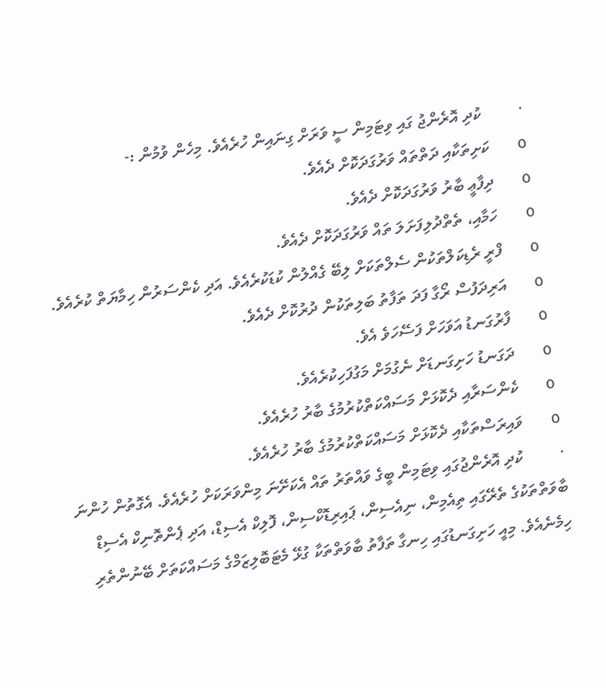·         ކުދި އޮރެންޖު ގައި ވިޓަމިން ސީ ވަރަށް ގިނައިން ހުރެއެވެ. މިހެން ވުމުން :-
o       ކަށިތަކާއި ދަތްތައް ވަރުގަދަކޮށް ދެއެވެ.
o       ދިފާޢީ ބާރު ވަރުގަދަކޮށް ދެއެވެ.
o       ހަމާއި، ތެތްދުލިފަށަލަ ތައް ވަރުގަދަކޮށް ދެއެވެ.
o       ފްރީ ރެޑިކަލްތަކުން ސެލްތަކަށް ލިބޭ ގެއްލުން ކުޑަކުރެއެވެ. އަދި ކެންސަރުން ހިމާޔަތް ކުރެއެވެ.
o       އަރިދަފުސް ރޯގާ ފަދަ ތަފާތު ބަލިތަކުން ދުރުކޮށް ދެއެވެ.
o       ފާރުގަނޑު އަވަހަށް ފަސޭހަވެ އެވެ.
o       ދަގަނޑު ހަށިގަނޑަށް ނެގުމަށް މަގުފަހިކުރެއެވެ.
o       ކެންސަރާއި ދެކޮޅަށް މަސައްކަތްކުރުމުގެ ބާރު ހުރެއެވެ.
o       ވައިރަސްތަކާއި ދެކޮޅަށް މަސައްކަތްކުރުމުގެ ބާރު ހުރެއެވެ.
·         ކުދި އޮރެންޖުގައި ވިޓަމިން ބީގެ ވައްތަރު ތައް އެކަށޭނަ މިންވަރަކަށް ހުރެއެވެ. އެގޮތުން ހުންނަ ބާވަތްތަކުގެ ތެރޭގައި ތިއެމިން، ނިއެސިން، ޕައިރިޑޮކްސިން، ފޮލިކް އެސިޑް، އަދި ޕެންތޮނިކް އެސިޑް ހިމެނެއެވެ. މިއީ ހަށިގަނޑުގައި ހިނގާ ތަފާތު ބާވަތްތަކާ ގުޅޭ މެޓަބޮލިޒަމްގެ މަސައްކަތަށް ބޭނުންތެރި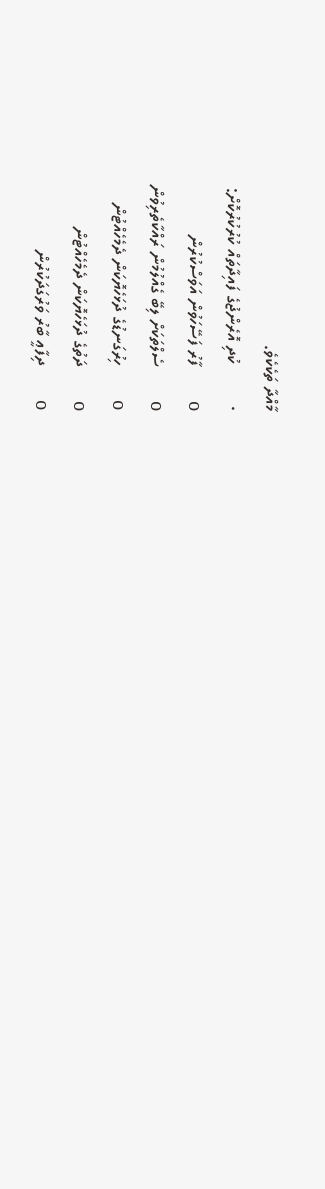މާއްދާ ތަކެކެވެ.
·         ކުދި އޮރެންޖުގެ ފައިދާތައް ކުރުކުރުކޮށް:
o       ފާރު ފަސޭހަވުން އަވަސްކުރުން
o       ސެލްތަކަށް ލިބޭ ގެއްލުމުން ރައްކާތެރިވުން
o       ހިރުގަނޑުގެ ދުޅަހެޔޮކަން ދެމެހެއްޓުން
o       ދަތުގެ ދުޅަހެޔޮކަން ދެމެހެއްޓުން
o       ދިފާޢީ ބާރު ވަރުގަދަކުރުން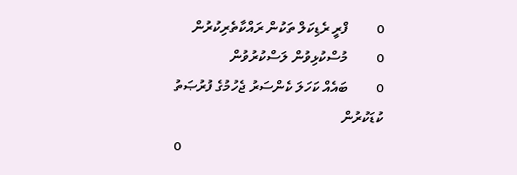o       ފްރީ ރެޑިކަލް ތަކުން ރައްކާތެރިކުރުން
o       މުސްކުޅިވުން ލަސްކުރުވުން
o       ބައެއް ކަހަލަ ކެންސަރު ޖެހުމުގެ ފުރުޞަތު ކުޑަކުރުން
o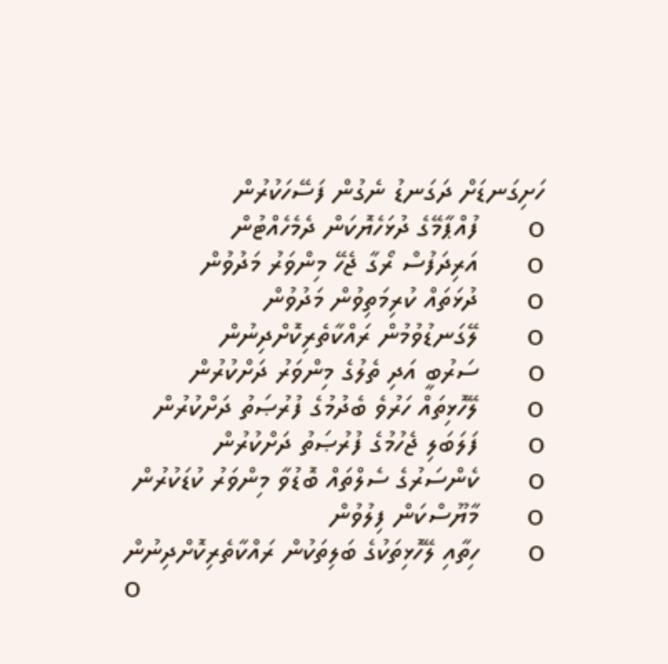ހަށިގަނޑަށް ދަގަނޑު ނެގުން ފަސޭހަކުރުން
o       ފުއްޕާމޭގެ ދުޅަހެޔޮކަން ދެމެހެއްޓުން
o       އަރިދަފުސް ރޯގާ ޖެހޭ މިންވަރު މަދުވުން
o       ދުޅަތައް ކުރިމަތިވުން މަދުވުން
o       ލޭގަނޑުވުމުން ރައްކާތެރިކޮށްދިނުން
o       ސަރުބީ އަދި ތެލުގެ މިންވަރު ދަށްކުރުން
o       ލޭހޮޅިތައް ހަރުވެ ބެދުމުގެ ފުރުޞަތު ދަށްކުރުން
o       ފަލަބަލި ޖެހުމުގެ ފުރުޞަތު ދަށްކުރުން
o       ކެންސަރުގެ ސެލްތައް ބޮޑުވާ މިންވަރު ކުޑަކުރުން
o       މާޔޫސްކަން ފިލުވުން
o       ހިތާއި ލޭހޮޅިތަކުގެ ބަލިތަކުން ރައްކާތެރިކޮށްދިނުން
o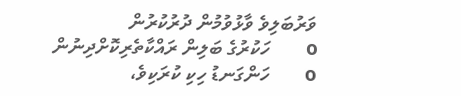ވަރުބަލިވެ ވާޅުވުމުން ދުރުކުރުން
o       ހަކުރުގެ ބަލިން ރައްކާތެރިކޮށްދިނުން
o       ހަންގަނޑު ހިކި ކުރަކިވެ،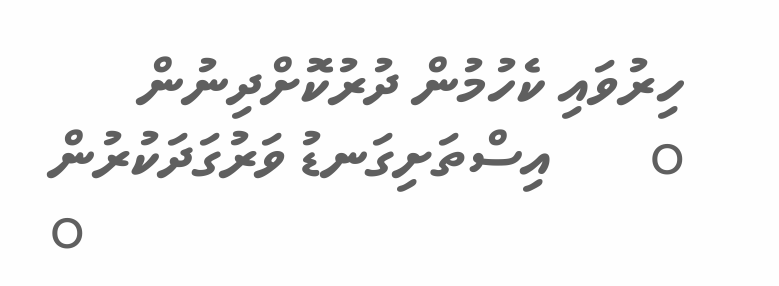ހިރުވައި ކެހުމުން ދުރުކޮށްދިނުން
o       އިސްތަށިގަނޑު ވަރުގަދަކުރުން
o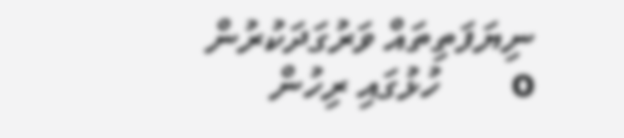ނިޔަފަތިތައް ވަރުގަދަކުރުން
o       ހުޅުގައި ރިހުން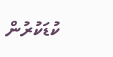ކުޑަކުރުން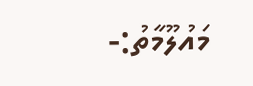މައުލޫމާތު:-